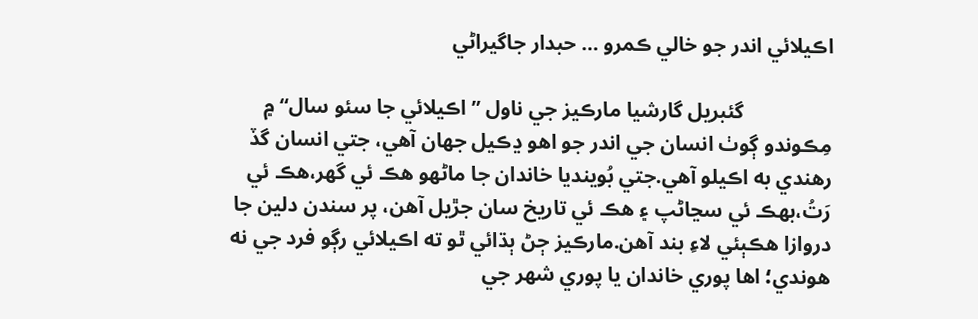اڪيلائي اندر جو خالي ڪمرو … حبدار جاگيراڻي

                 گئبريل گارشيا مارڪيز جي ناول ”اڪيلائي جا سئو سال“ ۾ مِڪوندو ڳوٺ انسان جي اندر جو اهو ڍڪيل جهان آهي، جتي انسان گڏ رهندي به اڪيلو آهي.جتي بُوينديا خاندان جا ماڻهو هڪ ئي گهر،هڪ ئي رَتُ،بهڪ ئي سڃاڻپ ۽ هڪ ئي تاريخ سان جڙيل آهن، پر سندن دلين جا دروازا هڪٻئي لاءِ بند آهن.مارڪيز ڄڻ ٻڌائي ٿو ته اڪيلائي رڳو فرد جي نه هوندي؛ اها پوري خاندان يا پوري شهر جي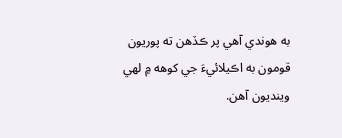به هوندي آهي پر ڪڏهن ته پوريون قومون به اڪيلائيءَ جي کوهه ۾ لهي وينديون آهن.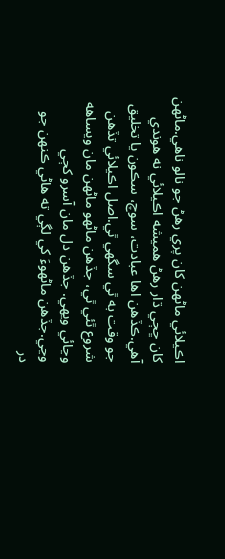اڪيلائي ماڻهن کان پري رهڻ جو نالو ناهي.ماڻهن کان ڇڄي ڌار رهڻ هميشه اڪيلائي نه هوندي آهي.ڪڏهن اها عبادت، سوچ، سڪون يا تخليق جو وقت به ٿي سگهي ٿي.اصل اڪيلائي تڏهن شروع ٿئي ٿي، جڏهن ماڻهو ماڻهن مان ويساهه وڃائي ويهي. جڏهن دل مان آسرو کڄي وڃي.جڏهن ماڻهوءَ کي لڳي ته هاڻي ڪنهن جو در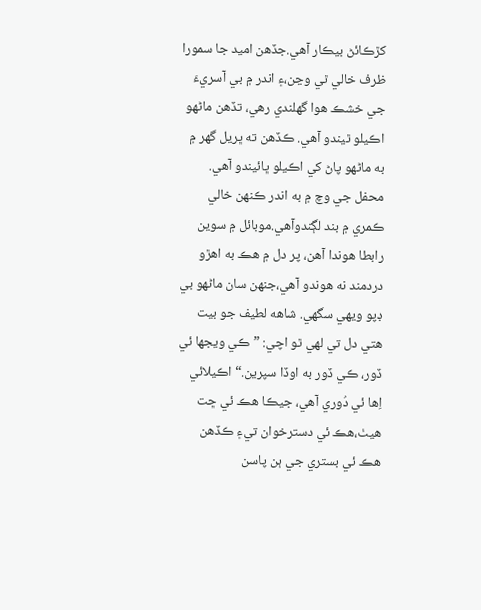کڙڪائڻ بيڪار آهي.جڏهن اميد جا سمورا ظرف خالي ٿي وڃن،۽ اندر ۾ بي آسريءَ جي خشڪ هوا گهلندي رهي، تڏهن ماڻهو اڪيلو ٿيندو آهي. ڪڏهن ته ڀريل گهر ۾ به ماڻهو پاڻ کي اڪيلو ڀائيندو آهي. محفل جي وچ ۾ به اندر ڪنهن خالي ڪمري ۾ بند لڳندوآهي.موبائل ۾ سوين رابطا هوندا آهن، پر دل ۾ هڪ به اهڙو دردمند نه هوندو آهي،جنهن سان ماڻهو بي ڊپو ويهي سگهي. شاهه لطيف جو بيت هتي دل تي لهي ٿو اچي: ”ڪي ويجها ئي ڏور، ڪي ڏور به اوڏا سپرين.“ اڪيلائي اِها ئي دُوري آهي، جيڪا هڪ ئي ڇت هيٺ،هڪ ئي دسترخوان تي۽ ڪڏهن هڪ ئي بستري جي ٻن پاسن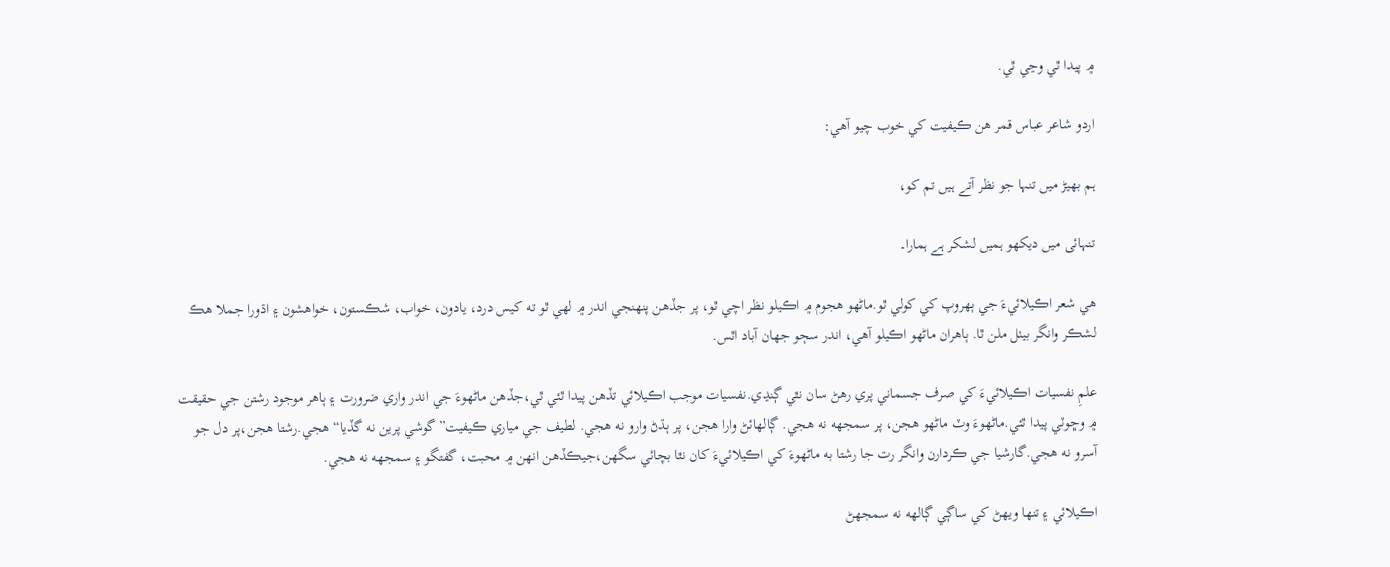۾ پيدا ٿي وڃي ٿي.

اردو شاعر عباس قمر هن ڪيفيت کي خوب چيو آهي:

ہم بھیڑ میں تنہا جو نظر آتے ہیں تم کو،

تنہائی میں دیکھو ہمیں لشکر ہے ہمارا۔

هي شعر اڪيلائيءَ جي ٻهروپ کي کولي ٿو.ماڻهو هجوم ۾ اڪيلو نظر اچي ٿو، پر جڏهن پنهنجي اندر ۾ لهي ٿو ته کيس درد، يادون، خواب، شڪستون، خواهشون ۽ اڌورا جملا هڪ لشڪر وانگر بيٺل ملن ٿا. ٻاهران ماڻهو اڪيلو آهي، اندر سڄو جهان آباد اٿس.

علمِ نفسيات اڪيلائيءَ کي صرف جسماني پري رهڻ سان نٿي ڳنڍي.نفسيات موجب اڪيلائي تڏهن پيدا ٿئي ٿي،جڏهن ماڻهوءَ جي اندر واري ضرورت ۽ ٻاهر موجود رشتن جي حقيقت ۾ وڇوٽي پيدا ٿئي.ماڻهوءَ وٽ ماڻهو هجن، پر سمجهه نه هجي. ڳالهائڻ وارا هجن، پر ٻڌڻ وارو نه هجي. لطيف جي مياري ڪيفيت”گوشي پرين نه گڏيا“هجي.رشتا هجن،پر دل جو آسرو نه هجي.گارشيا جي ڪردارن وانگر رت جا رشتا به ماڻهوءَ کي اڪيلائيءَ کان نٿا بچائي سگهن،جيڪڏهن انهن ۾ محبت، گفتگو ۽ سمجهه نه هجي.

اڪيلائي ۽ تنها ويهڻ کي ساڳي ڳالهه نه سمجهڻ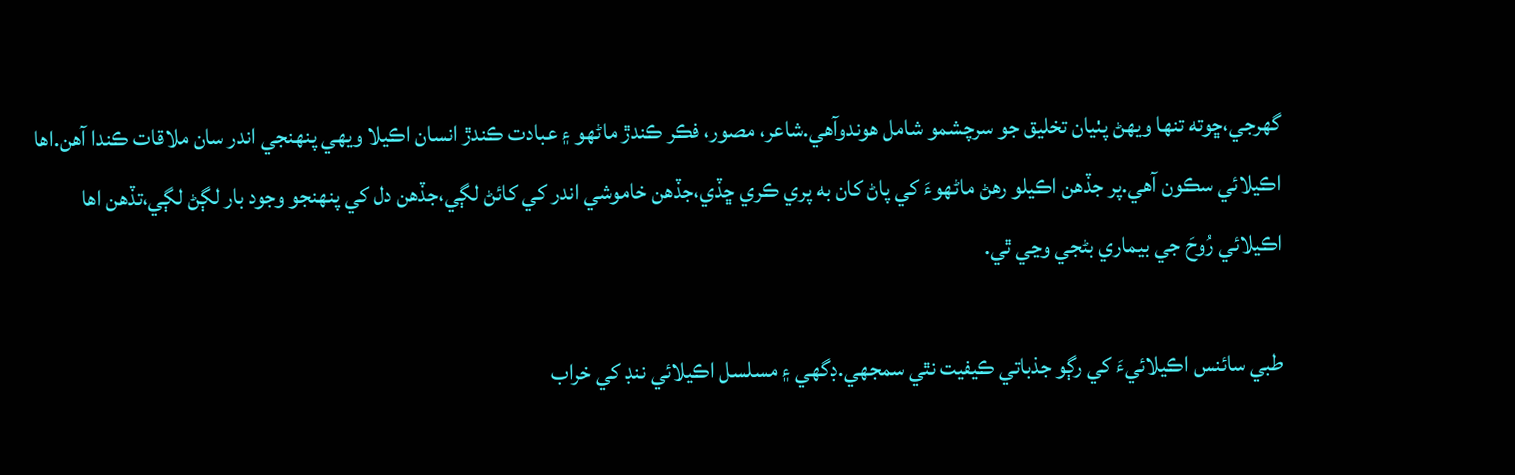گهرجي،ڇوته تنها ويهڻ پٺيان تخليق جو سرچشمو شامل هوندوآهي.شاعر، مصور، فڪر ڪندڙ ماڻهو ۽ عبادت ڪندڙ انسان اڪيلا ويهي پنهنجي اندر سان ملاقات ڪندا آهن.اها اڪيلائي سڪون آهي.پر جڏهن اڪيلو رهڻ ماڻهوءَ کي پاڻ کان به پري ڪري ڇڏي،جڏهن خاموشي اندر کي کائڻ لڳي،جڏهن دل کي پنهنجو وجود بار لڳڻ لڳي،تڏهن اها اڪيلائي رُوحَ جي بيماري بڻجي وڃي ٿي.

طبي سائنس اڪيلائيءَ کي رڳو جذباتي ڪيفيت نٿي سمجهي.ڊگهي ۽ مسلسل اڪيلائي ننڊ کي خراب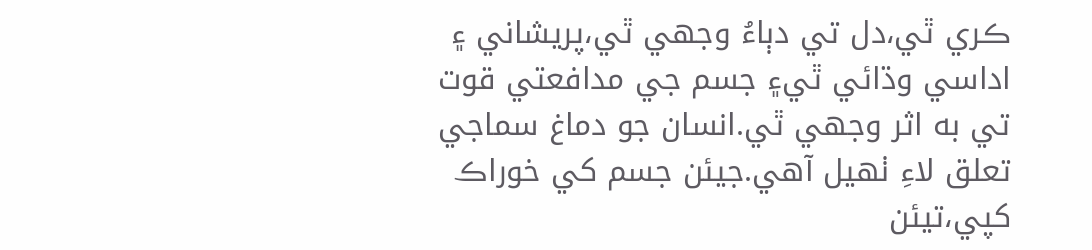ڪري ٿي،دل تي دٻاءُ وجهي ٿي،پريشاني ۽ اداسي وڌائي ٿي۽ جسم جي مدافعتي قوت تي به اثر وجهي ٿي.انسان جو دماغ سماجي تعلق لاءِ ٺهيل آهي.جيئن جسم کي خوراڪ کپي،تيئن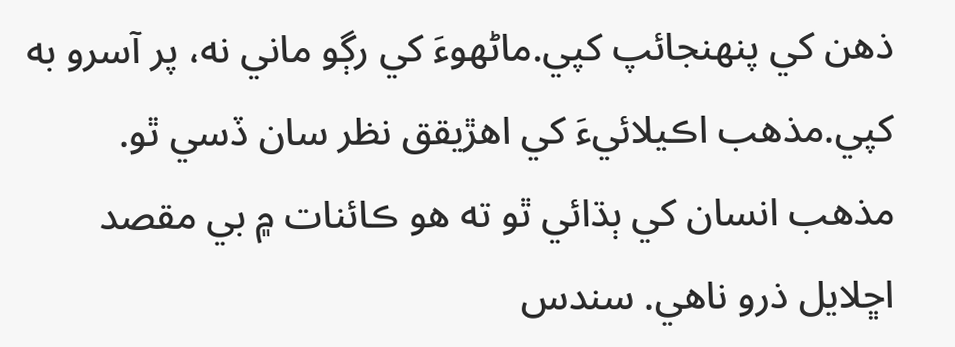ذهن کي پنهنجائپ کپي.ماڻهوءَ کي رڳو ماني نه، پر آسرو به کپي.مذهب اڪيلائيءَ کي اهڙيقق نظر سان ڏسي ٿو. مذهب انسان کي ٻڌائي ٿو ته هو ڪائنات ۾ بي مقصد اڇلايل ذرو ناهي. سندس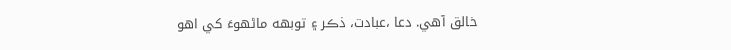خالق آهي. دعا ،عبادت، ذڪر ۽ توبهه ماڻهوءَ کي اهو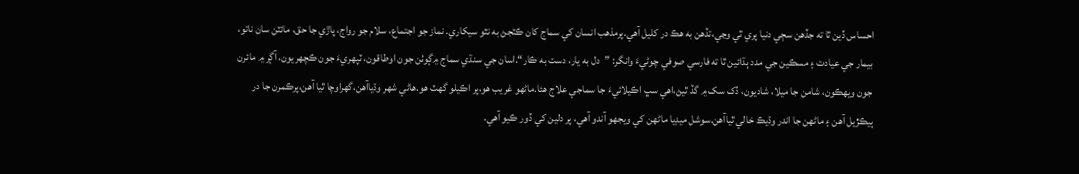احساس ڏين ٿا ته جڏهن سڄي دنيا پري ٿي وڃي،تڏهن به هڪ در کليل آهي.پرمذهب انسان کي سماج کان ڪٽجڻ به نٿو سيکاري. نماز جو اجتماع، سلام جو رواج، پاڙي جا حق، مائٽن سان ناتو، بيمار جي عيادت ۽ مسڪين جي مدد ٻڌائين ٿا ته فارسي صوفي چوڻيءَ وانگر: ”دل به يار، دست به ڪار“.اسان جي سنڌي سماج ۾ڳوٺن جون اوطاقون، ٽپھريءَ جون ڪچهريون، آڳر ۾ مائرن جون ويهڪون، شامن جا ميلا، شاديون، ڏک سک ۾ گڏ ٿيڻ،اهي سڀ اڪيلائيءَ جا سماجي علاج هئا.ماڻهو غريب هو،پر اڪيلو گهٽ هو.هاڻي شهر وڌياآهن،گهراوچا ٿيا آهن،پرڪمرن جا در ٻيڪڙيل آهن ۽ ماڻهن جا اندر وڌيڪ خالي ٿياآهن.سوشل ميڊيا ماڻهن کي ويجهو آندو آهي، پر دلين کي ڏور ڪيو آهي.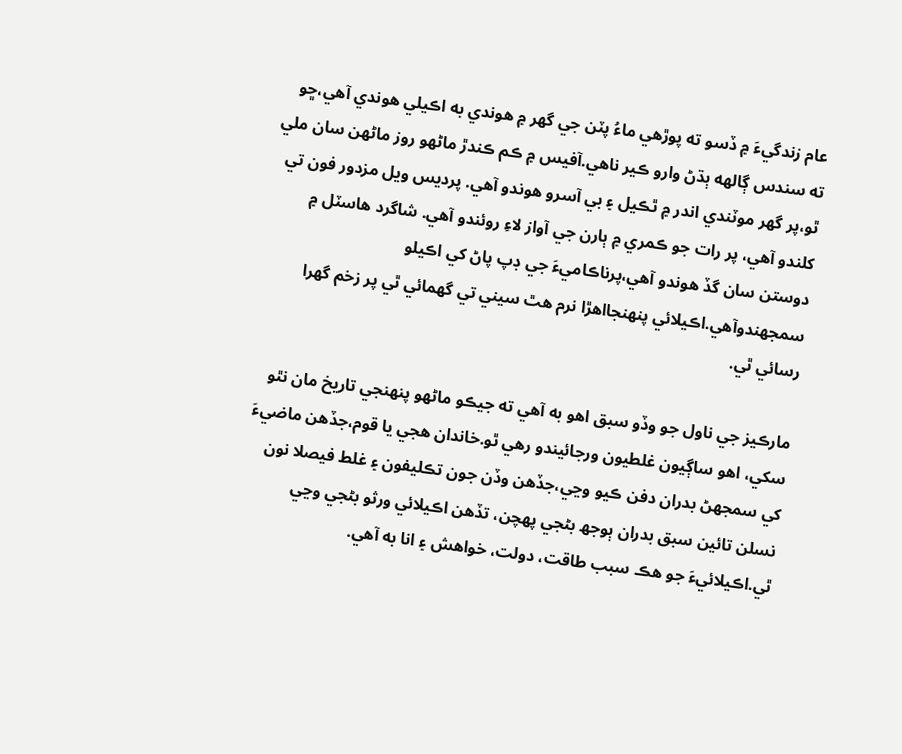عام زندگيءَ ۾ ڏسو ته پوڙهي ماءُ پٽن جي گهر ۾ هوندي به اڪيلي هوندي آهي،ڇو ته سندس ڳالهه ٻڌڻ وارو ڪير ناهي.آفيس ۾ ڪم ڪندڙ ماڻهو روز ماڻهن سان ملي ٿو،پر گهر موٽندي اندر ۾ ٿڪيل ۽ بي آسرو هوندو آهي. پرديس ويل مزدور فون تي کلندو آهي، پر رات جو ڪمري ۾ ٻارن جي آواز لاءِ روئندو آهي. شاگرد هاسٽل ۾ دوستن سان گڏ هوندو آهي،پرناڪاميءَ جي ڊپ پاڻ کي اڪيلو سمجهندوآهي.اڪيلائي پنهنجااهڙا نرم هٿ سيني تي گهمائي ٿي پر زخم گهرا رسائي ٿي.

مارڪيز جي ناول جو وڏو سبق اهو به آهي ته جيڪو ماڻهو پنهنجي تاريخ مان نٿو سکي، اهو ساڳيون غلطيون ورجائيندو رهي ٿو.خاندان هجي يا قوم،جڏهن ماضيءَ کي سمجهڻ بدران دفن ڪيو وڃي،جڏهن وڏن جون تڪليفون ۽ غلط فيصلا نون نسلن تائين سبق بدران ٻوجھ بڻجي پهچن، تڏهن اڪيلائي ورثو بڻجي وڃي ٿي.اڪيلائيءَ جو هڪ سبب طاقت، دولت، خواهش ۽ انا به آهي.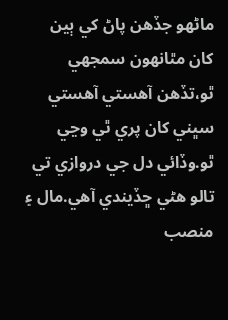ماڻهو جڏهن پاڻ کي ٻين کان مٿانهون سمجهي ٿو،تڏهن آهستي آهستي سڀني کان پري ٿي وڃي ٿو.وڏائي دل جي دروازي تي تالو هڻي ڇڏيندي آهي.مال ۽ منصب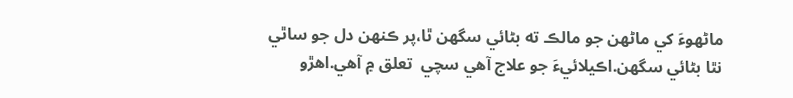ماڻهوءَ کي ماڻهن جو مالڪ ته بڻائي سگهن ٿا،پر ڪنهن دل جو ساٿي نٿا بڻائي سگهن.اڪيلائيءَ جو علاج آهي سچي  تعلق ۾ آهي.اهڙو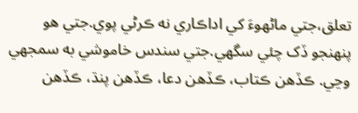تعلق،جتي ماڻهوءَ کي اداڪاري نه ڪرڻي پوي.جتي هو پنهنجو ڏک چئي سگهي.جتي سندس خاموشي به سمجهي وڃي. ڪڏهن ڪتاب، ڪڏهن دعا، ڪڏهن پنڌ، ڪڏهن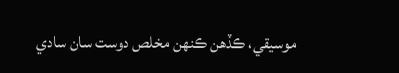موسيقي، ڪڏهن ڪنهن مخلص دوست سان سادي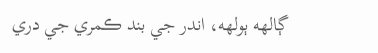ڳالهه ٻولهه، اندر جي بند ڪمري جي دري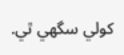کولي سگهي ٿي.